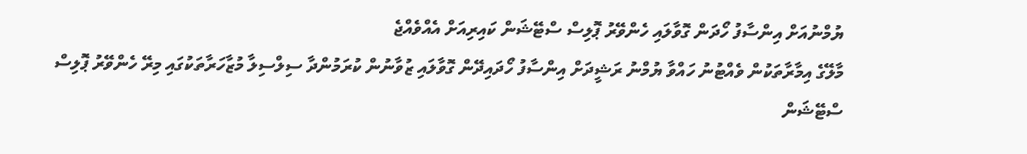ޔުމްނުއަށް އިންސާފު ހޯދަން ގޮވާލައި ހެންވޭރު ޕޮލިސް ސްޓޭޝަން ކައިރިއަށް އެއްވެއްޖެ
މާލޭގެ އިމާރާތަކުން ވެއްޓުނު ހައްވާ ޔުމްނު ރަޝީދަށް އިންސާފު ހޯދައިދޭން ގޮވާލައި ޒުވާނުން ކުރަމުންދާ ސިލްސިލާ މުޒާހަރާތަކުގައި މިރޭ ހެންވޭރު ޕޮލިސް ސްޓޭޝަން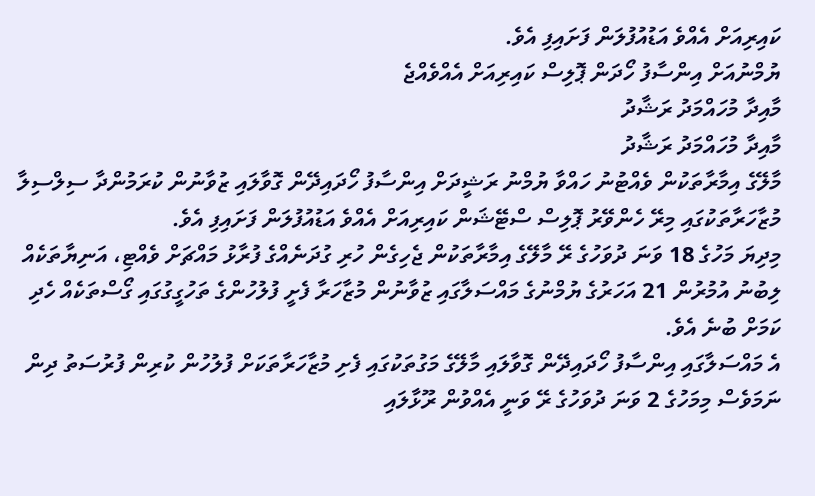ކައިރިއަށް އެއްވެ އަޑުއުފުލަން ފަށައިފި އެވެ.
ޔުމްނުއަށް އިންސާފު ހޯދަން ޕޮލިސް ކައިރިއަށް އެއްވެއްޖެ
މާއިދާ މުހައްމަދު ރަޝާދު
މާއިދާ މުހައްމަދު ރަޝާދު
މާލޭގެ އިމާރާތަކުން ވެއްޓުނު ހައްވާ ޔުމްނު ރަޝީދަށް އިންސާފު ހޯދައިދޭން ގޮވާލައި ޒުވާނުން ކުރަމުންދާ ސިލްސިލާ މުޒާހަރާތަކުގައި މިރޭ ހެންވޭރު ޕޮލިސް ސްޓޭޝަން ކައިރިއަށް އެއްވެ އަޑުއުފުލަން ފަށައިފި އެވެ.
މިދިޔަ މަހުގެ 18 ވަނަ ދުވަހުގެ ރޭ މާލޭގެ އިމާރާތަކުން ޖެހިގެން ހުރި ގުދަނެއްގެ ފުރާޅު މައްޗަށް ވެއްޓި، އަނިޔާތަކެއް ލިބުނު އުމުރުން 21 އަހަރުގެ ޔުމްނުގެ މައްސަލާގައި ޒުވާނުން މުޒާހަރާ ފެށީ ފުލުހުންގެ ތަހުގީގުގައި ގޯސްތަކެއް ހެދި ކަމަށް ބުނެ އެވެ.
އެ މައްސަލާގައި އިންސާފު ހޯދައިދޭން ގޮވާލައި މާލޭގެ މަގުތަކުގައި ފެށި މުޒާހަރާތަކަށް ފުލުހުން ކުރިން ފުރުސަތު ދިން ނަމަވެސް މިމަހުގެ 2 ވަނަ ދުވަހުގެ ރޭ ވަނީ އެއްވުން ރޫޅާލައި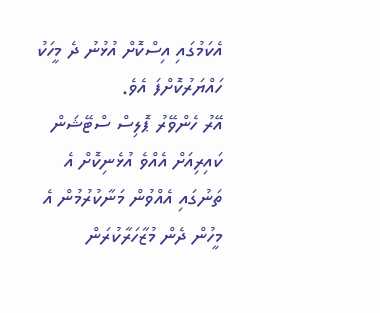އެކަމުގައި އިސްކޮށް އުޅުނު ދެ މީހަކު ހައްޔަރުކޮށްފަ އެވެ.
އޭރު ހެންވޭރު ޕޮލިސް ސްޓޭޝަން ކައިރިއަށް އެއްވެ އުޅެނިކޮށް އެ ތަނުގައި އެއްވުން މަނާކުރުމުން އެ މީހުން ދެން މުޒާހަރާކުރަން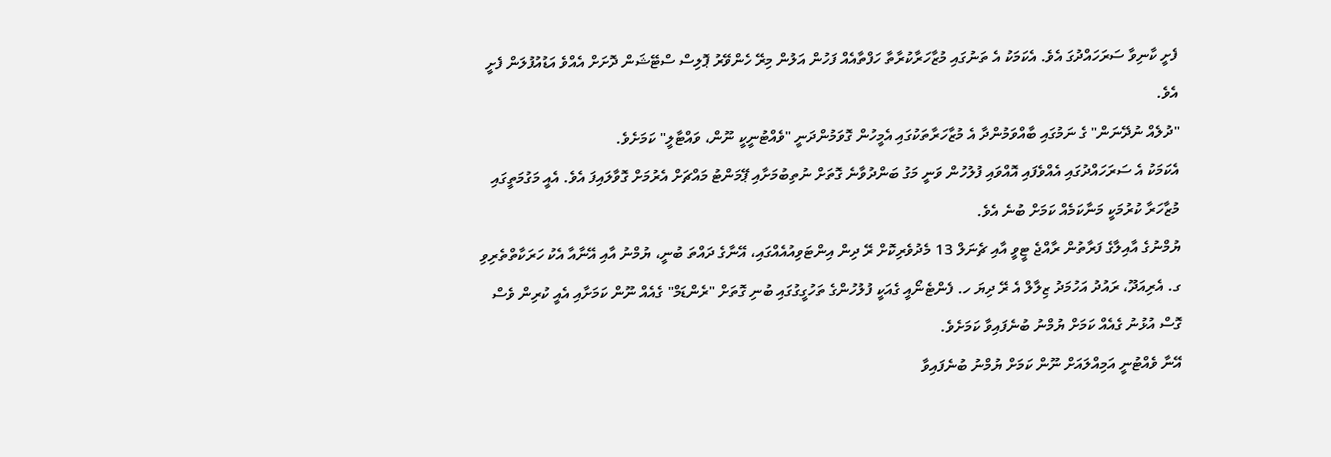ފެށީ ކާނިވާ ސަރަހައްދުގަ އެވެ. އެކަމަކު އެ ތަނުގައި މުޒާހަރާކުރާތާ ހަފްތާއެއް ފަހުން އަލުން މިރޭ ހެންވޭރު ޕޮލިސް ސްޓޭޝަން ދޮށަށް އެއްވެ އަޑުއުފުލަން ފެށީ އެވެ.
"ދުލެއް ނުދޭނަން" ގެ ނަމުގައި ބާއްވަމުންދާ އެ މުޒާހަރާތަކުގައި އެމީހުން ގޮވަމުންދަނީ "ވެއްޓުނީކީ ނޫން، ވައްޓާލީ" ކަމަށެވެ.
އެކަމަކު އެ ސަރަހައްދުގައި އެއްވެފައި އޮއްވައި ފުލުހުން ވަނީ މަގު ބަންދުވާނެ ގޮތަށް ނުތިބުމަށާއި ޕޭމަންޓު މައްޗަށް އެރުމަށް ގޮވާލައިފަ އެވެ. އެއީ މަގުމަތީގައި މުޒާހަރާ ކުރުމަކީ މަނާކަމެއް ކަމަށް ބުނެ އެވެ.
ޔުމްނުގެ އާއިލާގެ ފަރާތުން ރާއްޖެ ޓީވީ އާއި ޗެނަލް 13 މެދުވެރިކޮށް ރޭ ދިން އިންޓަވިއުއެއްގައި، އޭނާގެ ދައްތަ ބުނީ، ޔުމްނު އާއި އޭނާއާ އެކު ހަރަކާތްތެރިވި ގ. އެރިއަދޫ، ރައުދު އަހުމަދު ޒިލާލް އެ ރޭ ދިޔަ ހ. ފެންޓެނޯއީ ގެއަކީ ފުލުހުންގެ ތަހުގީގުގައި ބުނި ގޮތަށް "ރެންޑަމް" ގެއެއް ނޫން ކަމަށާއި އެއީ ކުރިން ވެސް ގޮސް އުޅުނު ގެއެއް ކަމަށް ޔުމްނު ބުނެފައިވާ ކަމަށެވެ.
އޭނާ ވެއްޓުނީ އަމިއްލައަށް ނޫން ކަމަށް ޔުމްނު ބުނެފައިވާ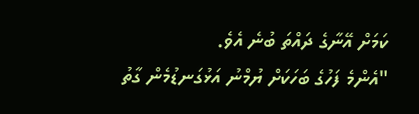ކަމަށް އޭނާގެ ދައްތަ ބުނެ އެވެ.
"އެންމެ ފަހުގެ ބަހަކަށް ޔުމްނު އަޅުގަނޑުމެން ގާތު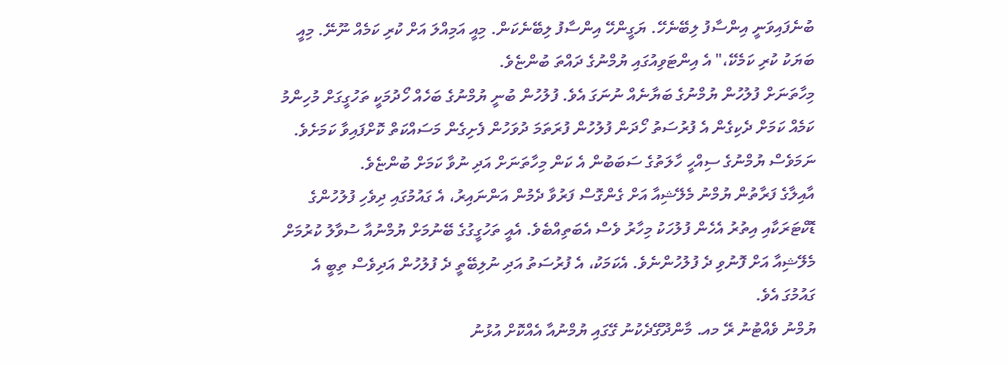ބުނެފައިވަނީ އިންސާފު ލިބޭނެހޭ. ޔަގީންހޭ އިންސާފު ލިބޭނެކަން. މިއީ އަމިއްލަ އަށް ކުރި ކަމެއް ނޫނޭ. މިއީ ބަޔަކު ކުރި ކަމެކޭ،" އެ އިންޓަވިއުގައި ޔުމްނުގެ ދައްތަ ބުންޏެވެ.
މިހާތަނަށް ފުލުހުން ޔުމްނުގެ ބަޔާނެއް ނުނަގަ އެވެ. ފުލުހުން ބުނީ ޔުމްނުގެ ބަހެއް ހޯދުމަކީ ތަހުގީގަށް މުހިންމު ކަމެއް ކަމަށް ދެކިގެން އެ ފުރުސަތު ހޯދަން ފުލުހުން ފުރަތަމަ ދުވަހުން ފެށިގެން މަސައްކަތް ކޮށްފައިވާ ކަމަށެވެ. ނަމަވެސް ޔުމްނުގެ ސިއްހީ ހާލަތުގެ ސަބަބުން އެ ކަން މިހާތަނަށް އަދި ނުވާ ކަމަށް ބުންޏެވެ.
އާއިލާގެ ފަރާތުން ޔުމްނު މެލޭޝިއާ އަށް ގެންގޮސް ފަރުވާ ދެމުން އަންނައިރު، އެ ގައުމުގައި ދިވެހި ފުލުހުންގެ ޑޮކްޓަރަކާއި އިތުރު އެހެން ފުލުހަކު މިހާރު ވެސް އެބަތިއްބެވެ. އެއީ ތަހުގީގުގެ ބޭނުމަށް ޔުމްނުއާ ސުވާލު ކުރުމަށް މެލޭޝިއާ އަށް ފޮނުވި ދެ ފުލުހުންނެވެ. އެކަމަކު، އެ ފުރުސަތު އަދި ނުލިބޭތީ ދެ ފުލުހުން އަދިވެސް ތިބީ އެ ގައުމުގަ އެވެ.
ޔުމްނު ވެއްޓުނު ރޭ މއ. މާންދޫގޭދެކުނު ގޭގައި ޔުމްނުއާ އެއްކޮށް އުޅުނު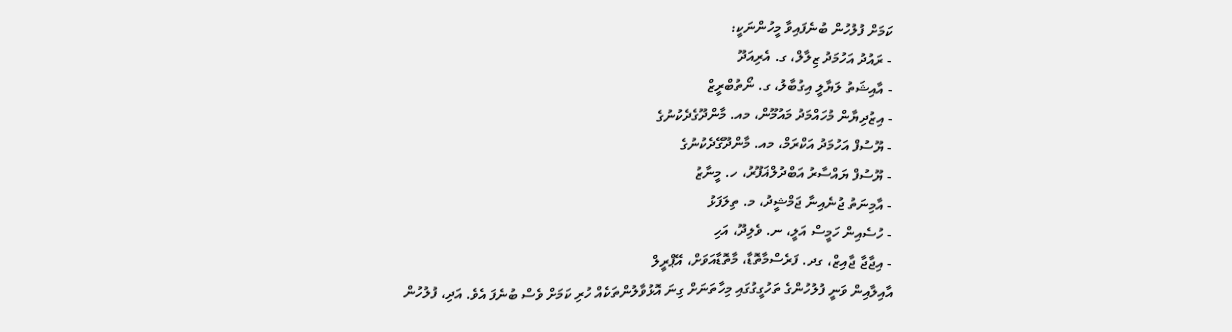ކަމަށް ފުލުހުން ބުނެފައިވާ މީހުންނަކީ:
- ރައުދު އަހުމަދު ޒިލާލް، ގ. އެރިއަދޫ
- އާއިޝަތު ލަޔާލީ އިގުބާލު، ގ. ނޯތުބްރީޒް
- އިޒުދިޔާން މުހައްމަދު މައުމޫން، މއ. މާންދޫގެދެކުނުގެ
- ޔޫސުފް އަހުމަދު އަކްރަމް، މއ. މާންދޫގޭދެކުނުގެ
- ޔޫސުފް ޔައްސާރު އަބްދުލްޣަފޫރު، ހ. މީނާޒު
- އާމިނަތު ޖުނެއިނާ ޖަމްޝީދު، މ. ތިލަފަޅު
- ހުސެއިން ހަމީސް އަލީ، ނ. ވެލިދޫ، އަހި
- އިޖާޖާ ޖާއިޒް، ގދ. ފަރެސްމާތޮޑާ، މާތޮޑާއަވަށް، އޭޕްރީލް
އާއިލާއިން ވަނީ ފުލުހުންގެ ތަހުގީގުގައި މިހާތަނަށް ގިނަ އޮޅުވާލުންތަކެއް ހުރި ކަމަށް ވެސް ބުނެފަ އެވެ. އަދި، ފުލުހުން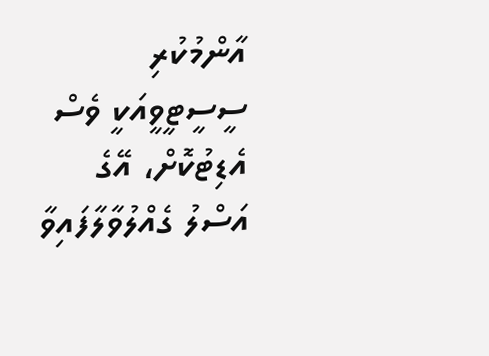އާންމުކުރި ސީސީޓީވީއަކީ ވެސް އެޑިޓުކޮށް، އޭގެ އަސްލު ގެއްލުވާލާފައިވާ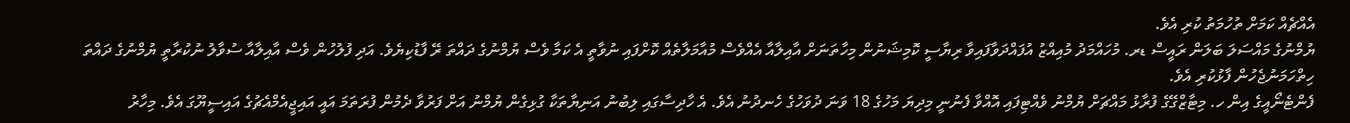އެއްޗެއް ކަމަށް ތުހުމަތު ކުރި އެވެ.
ޔުމްނުގެ މައްސަލަ ބަލަން ރައީސް ޑރ. މުހައްމަދު މުއިއްޒު އުފައްދަވާފައިވާ ރިޔާސީ ކޮމިޝަނުން މިހާތަނަށް އާއިލާއާ އެއްވެސް މުއާމަލާތެއް ކޮށްފައި ނުވާތީ އެ ކަމާ ވެސް ޔުމްނުގެ ދައްތަ ރޭ ފާޑުކިޔެވެ. އަދި ފުލުހުން ވެސް އާއިލާއާ ސުވާލު ނުކުރާތީ ޔުމްނުގެ ދައްތަ ހިތްހަމަނުޖެހުން ފާޅުކުރި އެވެ.
ފެންޓެނޯއީގެ އިން ހ. މިޓާޒްގޭގެ ފުރާޅު މައްޗަށް ޔުމްނު ވެއްޓިފައި އޮއްވާ ފެނުނީ މިދިޔަ މަހުގެ 18 ވަނަ ދުވަހުގެ ހެނދުނު އެވެ. އެ ހާދިސާގައި ލިބުނު އަނިޔާތަކާ ގުޅިގެން ޔުމްނު އަށް ފަރުވާ ދެމުން ފުރަތަމަ އައީ އައިޖީއެމްއެޗުގެ އައިސީޔޫގަ އެވެ. މިހާރު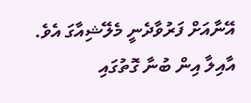އޭނާއަށް ފަރުވާދެނީ މެލޭޝިއާގަ އެވެ.
އާއިލާ އިން ބުނާ ގޮތުގައި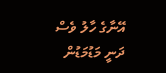އޭނާގެ ހާލު ވެސް ދަނީ މަޑުމަޑުން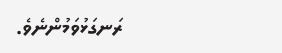ރަނގަޅުވަމުންނެވެ.